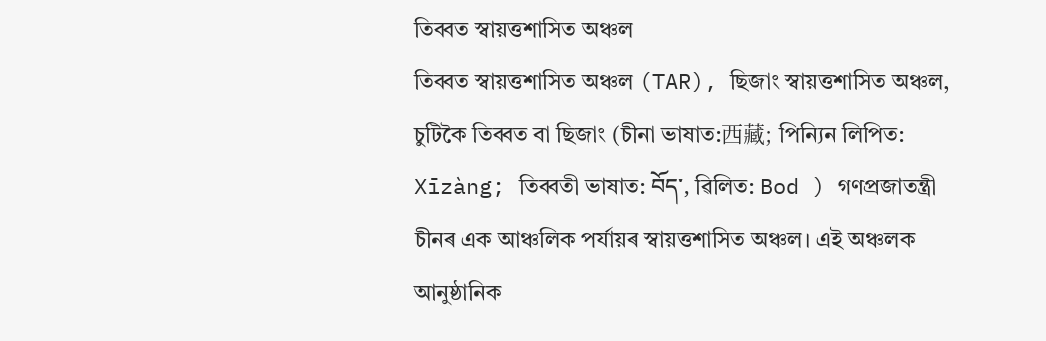তিব্বত স্বায়ত্তশাসিত অঞ্চল
তিব্বত স্বায়ত্তশাসিত অঞ্চল (TAR), ছিজাং স্বায়ত্তশাসিত অঞ্চল, চুটিকৈ তিব্বত বা ছিজাং (চীনা ভাষাত:西藏; পিন্যিন লিপিত: Xīzàng; তিব্বতী ভাষাত: བོད་, ৱিলিত: Bod ) গণপ্ৰজাতন্ত্ৰী চীনৰ এক আঞ্চলিক পৰ্যায়ৰ স্বায়ত্তশাসিত অঞ্চল। এই অঞ্চলক আনুষ্ঠানিক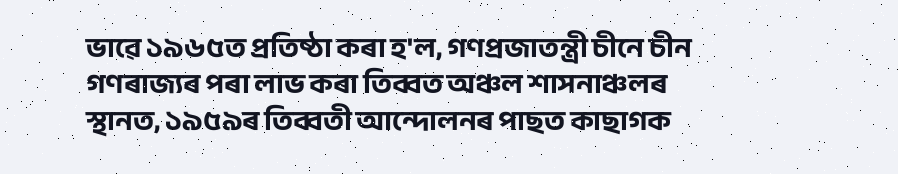ভাৱে ১৯৬৫ত প্ৰতিষ্ঠা কৰা হ'ল, গণপ্ৰজাতন্ত্ৰী চীনে চীন গণৰাজ্যৰ পৰা লাভ কৰা তিব্বত অঞ্চল শাসনাঞ্চলৰ স্থানত, ১৯৫৯ৰ তিব্বতী আন্দোলনৰ পাছত কাছাগক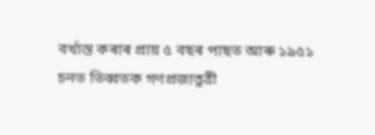বৰ্খাস্ত কৰাৰ প্ৰায় ৫ বছৰ পাছত আৰু ১৯৫১ চনত তিব্বতক গণপ্ৰজাত্নত্ৰী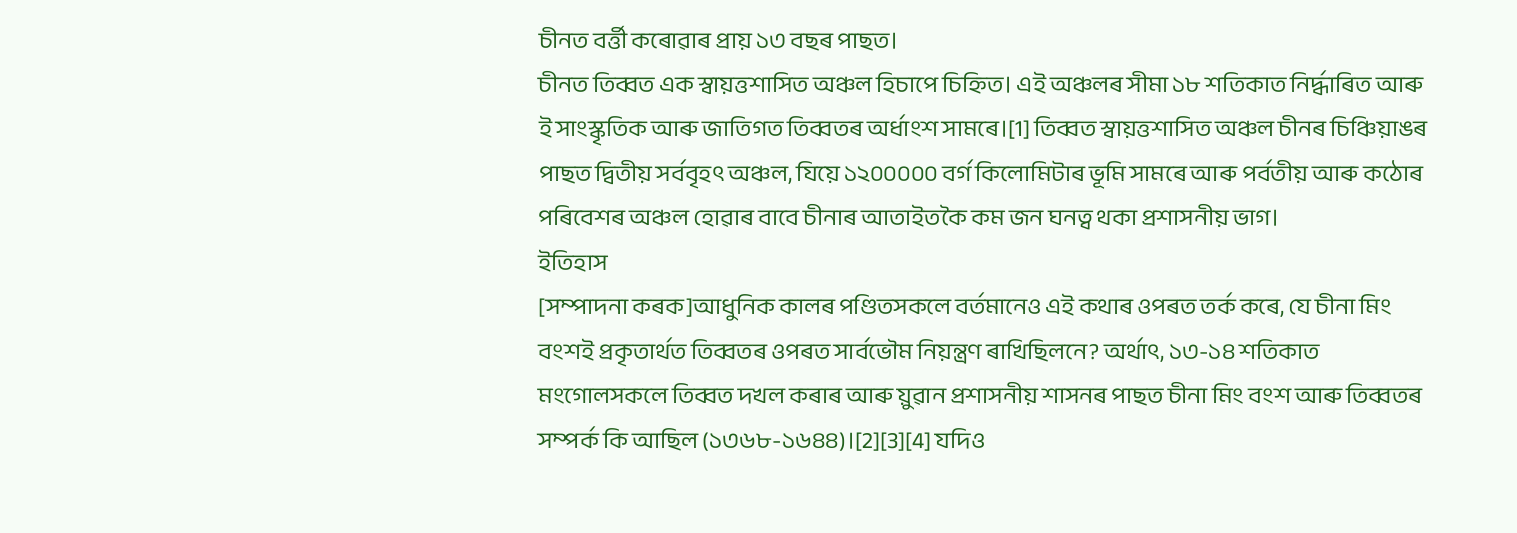চীনত বৰ্ত্তী কৰোৱাৰ প্ৰায় ১৩ বছৰ পাছত।
চীনত তিব্বত এক স্বায়ত্তশাসিত অঞ্চল হিচাপে চিহ্নিত। এই অঞ্চলৰ সীমা ১৮ শতিকাত নিৰ্দ্ধাৰিত আৰু ই সাংস্কৃতিক আৰু জাতিগত তিব্বতৰ অৰ্ধাংশ সামৰে।[1] তিব্বত স্বায়ত্তশাসিত অঞ্চল চীনৰ চিঞ্চিয়াঙৰ পাছত দ্বিতীয় সৰ্ববৃহৎ অঞ্চল, যিয়ে ১২০০০০০ বৰ্গ কিলোমিটাৰ ভূমি সামৰে আৰু পৰ্বতীয় আৰু কঠোৰ পৰিবেশৰ অঞ্চল হোৱাৰ বাবে চীনাৰ আতাইতকৈ কম জন ঘনত্ব থকা প্ৰশাসনীয় ভাগ।
ইতিহাস
[সম্পাদনা কৰক]আধুনিক কালৰ পণ্ডিতসকলে বৰ্তমানেও এই কথাৰ ওপৰত তৰ্ক কৰে, যে চীনা মিং বংশই প্ৰকৃতাৰ্থত তিব্বতৰ ওপৰত সাৰ্বভৌম নিয়ন্ত্ৰণ ৰাখিছিলনে? অৰ্থাৎ, ১৩-১৪ শতিকাত মংগোলসকলে তিব্বত দখল কৰাৰ আৰু য়ুৱান প্ৰশাসনীয় শাসনৰ পাছত চীনা মিং বংশ আৰু তিব্বতৰ সম্পৰ্ক কি আছিল (১৩৬৮-১৬৪৪)।[2][3][4] যদিও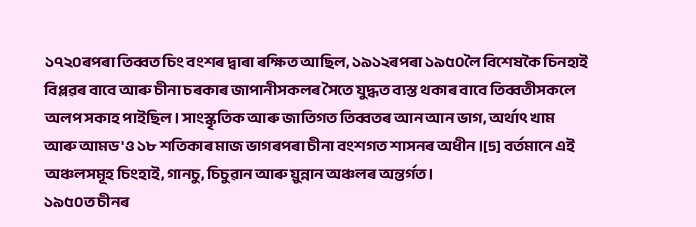১৭২০ৰপৰা তিব্বত চিং বংশৰ দ্বাৰা ৰক্ষিত আছিল, ১৯১২ৰপৰা ১৯৫০লৈ বিশেষকৈ চিনহাই বিপ্লৱৰ বাবে আৰু চীনা চৰকাৰ জাপানীসকলৰ সৈতে যুদ্ধত ব্যস্ত থকাৰ বাবে তিব্বতীসকলে অলপ সকাহ পাইছিল। সাংস্কৃতিক আৰু জাতিগত তিব্বতৰ আন আন ভাগ, অৰ্থাৎ খাম আৰু আমড'ও ১৮ শতিকাৰ মাজ ভাগৰপৰা চীনা বংশগত শাসনৰ অধীন।[5] বৰ্তমানে এই অঞ্চলসমূহ চিংহাই, গানচু, চিচুৱান আৰু য়ুন্নান অঞ্চলৰ অন্তৰ্গত।
১৯৫০ত চীনৰ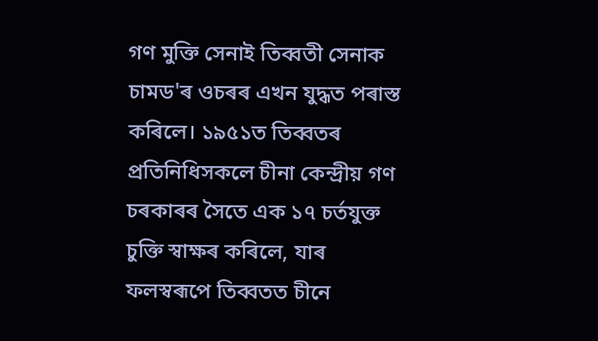গণ মুক্তি সেনাই তিব্বতী সেনাক চামড'ৰ ওচৰৰ এখন যুদ্ধত পৰাস্ত কৰিলে। ১৯৫১ত তিব্বতৰ প্ৰতিনিধিসকলে চীনা কেন্দ্ৰীয় গণ চৰকাৰৰ সৈতে এক ১৭ চৰ্তযুক্ত চুক্তি স্বাক্ষৰ কৰিলে, যাৰ ফলস্বৰূপে তিব্বতত চীনে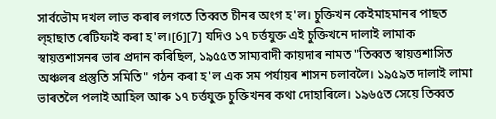সাৰ্বভৌম দখল লাভ কৰাৰ লগতে তিব্বত চীনৰ অংগ হ'ল। চুক্তিখন কেইমাহমানৰ পাছত ল্হাছাত ৰেটিফাই কৰা হ'ল।[6][7] যদিও ১৭ চৰ্ত্তযুক্ত এই চুক্তিখনে দালাই লামাক স্বায়ত্তশাসনৰ ভাৰ প্ৰদান কৰিছিল, ১৯৫৫ত সাম্যবাদী কায়দাৰ নামত "তিব্বত স্বায়ত্তশাসিত অঞ্চলৰ প্ৰস্তুতি সমিতি" গঠন কৰা হ'ল এক সম পৰ্যায়ৰ শাসন চলাবলৈ। ১৯৫৯ত দালাই লামা ভাৰতলৈ পলাই আহিল আৰু ১৭ চৰ্ত্তযুক্ত চুক্তিখনৰ কথা দোহাৰিলে। ১৯৬৫ত সেয়ে তিব্বত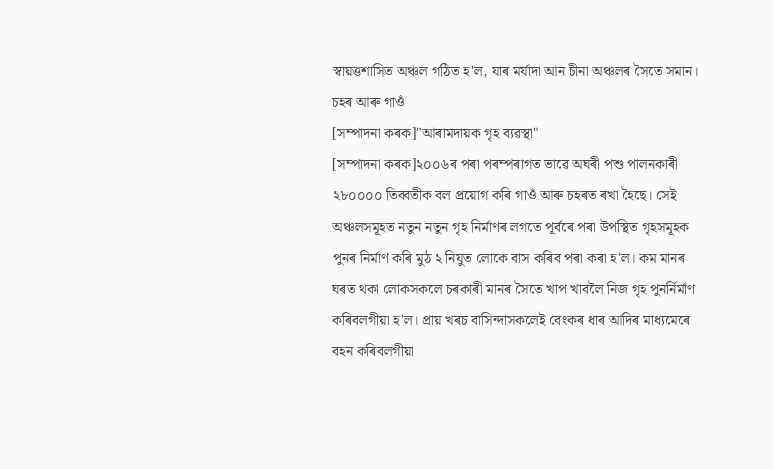স্বায়ত্তশাসিত অঞ্চল গঠিত হ'ল, যাৰ মৰ্যাদা আন চীনা অঞ্চলৰ সৈতে সমান।
চহৰ আৰু গাওঁ
[সম্পাদনা কৰক]"আৰামদায়ক গৃহ ব্যৱস্থা"
[সম্পাদনা কৰক]২০০৬ৰ পৰা পৰম্পৰাগত ভাৱে অঘৰী পশু পালনকাৰী ২৮০০০০ তিব্বতীক বল প্ৰয়োগ কৰি গাওঁ আৰু চহৰত ৰখা হৈছে। সেই অঞ্চলসমূহত নতুন নতুন গৃহ নিৰ্মাণৰ লগতে পূৰ্বৰে পৰা উপস্থিত গৃহসমূহক পুনৰ নিৰ্মাণ কৰি মুঠ ২ নিযুত লোকে বাস কৰিব পৰা কৰা হ'ল। কম মানৰ ঘৰত থকা লোকসকলে চৰকাৰী মানৰ সৈতে খাপ খাবলৈ নিজ গৃহ পুনৰ্নিৰ্মাণ কৰিবলগীয়া হ'ল। প্ৰায় খৰচ বাসিন্দাসকলেই বেংকৰ ধাৰ আদিৰ মাধ্যমেৰে বহন কৰিবলগীয়া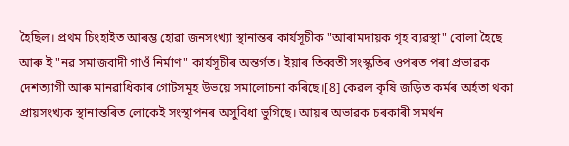হৈছিল। প্ৰথম চিংহাইত আৰম্ভ হোৱা জনসংখ্যা স্থানান্তৰ কাৰ্যসূচীক "আৰামদায়ক গৃহ ব্যৱস্থা" বোলা হৈছে আৰু ই "নৱ সমাজবাদী গাওঁ নিৰ্মাণ" কাৰ্যসূচীৰ অন্তৰ্গত। ইয়াৰ তিব্বতী সংস্কৃতিৰ ওপৰত পৰা প্ৰভাৱক দেশত্যাগী আৰু মানৱাধিকাৰ গোটসমূহ উভয়ে সমালোচনা কৰিছে।[8] কেৱল কৃষি জড়িত কৰ্মৰ অৰ্হতা থকা প্ৰায়সংখ্যক স্থানান্তৰিত লোকেই সংস্থাপনৰ অসুবিধা ভুগিছে। আয়ৰ অভাৱক চৰকাৰী সমৰ্থন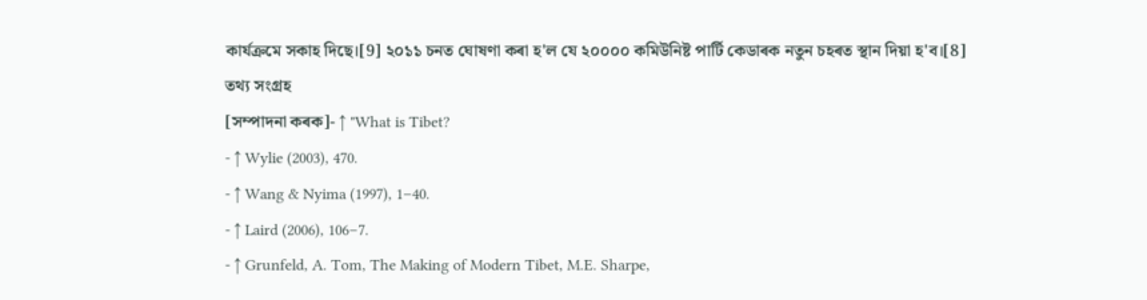কাৰ্যক্ৰমে সকাহ দিছে।[9] ২০১১ চনত ঘোষণা কৰা হ'ল যে ২০০০০ কমিউনিষ্ট পাৰ্টি কেডাৰক নতুন চহৰত স্থান দিয়া হ'ব।[8]
তথ্য সংগ্ৰহ
[সম্পাদনা কৰক]- ↑ "What is Tibet?
- ↑ Wylie (2003), 470.
- ↑ Wang & Nyima (1997), 1–40.
- ↑ Laird (2006), 106–7.
- ↑ Grunfeld, A. Tom, The Making of Modern Tibet, M.E. Sharpe,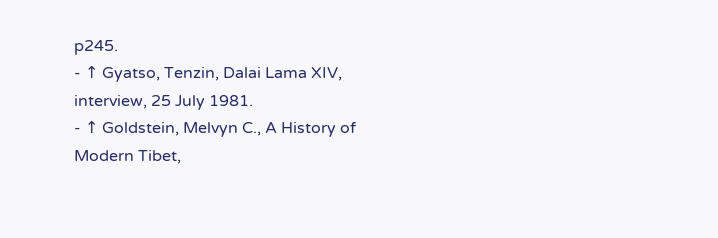p245.
- ↑ Gyatso, Tenzin, Dalai Lama XIV, interview, 25 July 1981.
- ↑ Goldstein, Melvyn C., A History of Modern Tibet,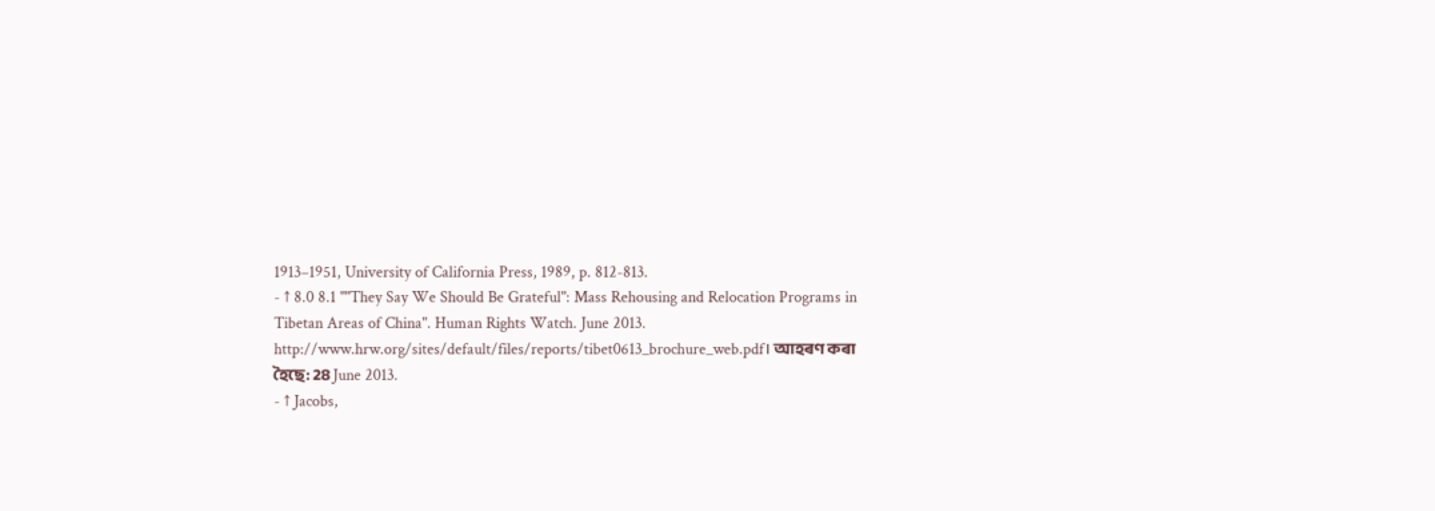1913–1951, University of California Press, 1989, p. 812-813.
- ↑ 8.0 8.1 ""They Say We Should Be Grateful": Mass Rehousing and Relocation Programs in Tibetan Areas of China". Human Rights Watch. June 2013. http://www.hrw.org/sites/default/files/reports/tibet0613_brochure_web.pdf। আহৰণ কৰা হৈছে: 28 June 2013.
- ↑ Jacobs,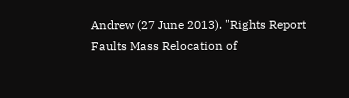Andrew (27 June 2013). "Rights Report Faults Mass Relocation of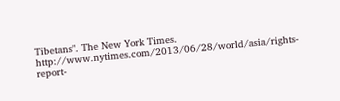Tibetans". The New York Times. http://www.nytimes.com/2013/06/28/world/asia/rights-report-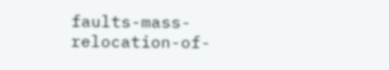faults-mass-relocation-of-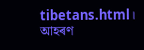tibetans.html। আহৰণ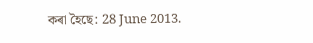কৰা হৈছে: 28 June 2013.